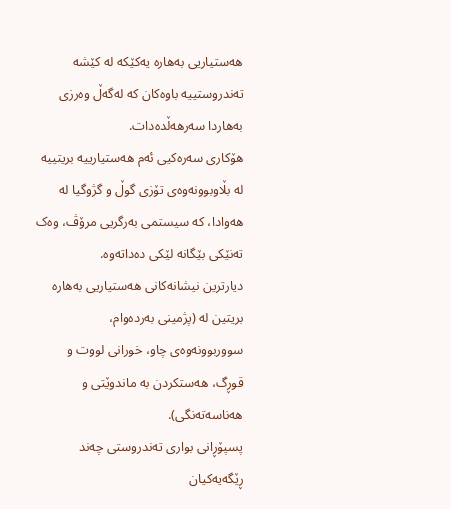هەستیاریی بەهارە یەکێکە لە کێشە تەندروستییە باوەکان کە لەگەڵ وەرزی بەهاردا سەرهەڵدەدات.
هۆکاری سەرەکیی ئەم هەستیارییە بریتییە لە بڵاوبوونەوەی تۆزی گوڵ و گژوگیا لە هەوادا، کە سیستمی بەرگریی مرۆڤ، وەک تەنێکی بێگانە لێکی دەداتەوە.
دیارترین نیشانەکانی هەستیاریی بەهارە بریتین لە (پژمینی بەردەوام، سووربوونەوەی چاو، خورانی لووت و قوڕگ، هەستکردن بە ماندوێتی و هەناسەتەنگی).
پسپۆڕانی بواری تەندروستی چەند ڕێگەیەکیان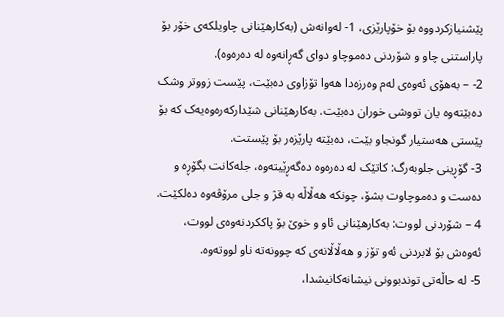پێشنیازکردووە بۆ خۆپارێزی، 1- لەوانەش (بەکارهێنانی چاویلکەی خۆر بۆ پاراستنی چاو و شۆردنی دەموچاو دوای گەڕانەوە لە دەرەوە).
2- – بەهۆی ئەوەی لەم وەرزەدا هەوا تۆزاوی دەبێت، پێست زووتر وشک دەبێتەوە یان تووشی خوران دەبێت. بەکارهێنانی شێدارکەرەوەیەک کە بۆ پێستی هەستیار گونجاو بێت، دەبێتە پارێزەر بۆ پێستت.
3- گۆڕینی جلوبەرگ: کاتێک لە دەرەوە دەگەڕێیتەوە، جلەکانت بگۆڕە و دەست و دەموچاوت بشۆ، چونکە هەڵاڵە بە قژ و جلی مرۆڤەوە دەلکێت.
4 – شۆردنی لووت: بەکارهێنانی ئاو و خوێ بۆ پاککردنەوەی لووت، ئەوەش بۆ لابردنی ئەو تۆز و هەڵاڵانەی کە چوونەتە ناو لووتەوە.
5- لە حاڵەتی توندبوونی نیشانەکانیشدا،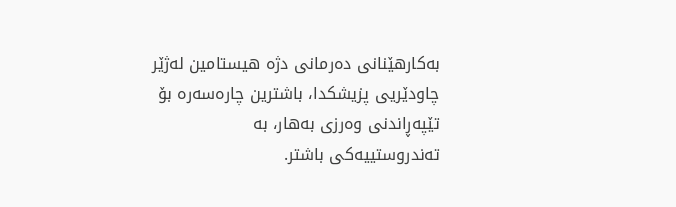بەکارهێنانی دەرمانی دژە هیستامین لەژێر چاودێریی پزیشکدا، باشترین چارەسەرە بۆ تێپەڕاندنی وەرزی بەهار، بە تەندروستییەکی باشتر.